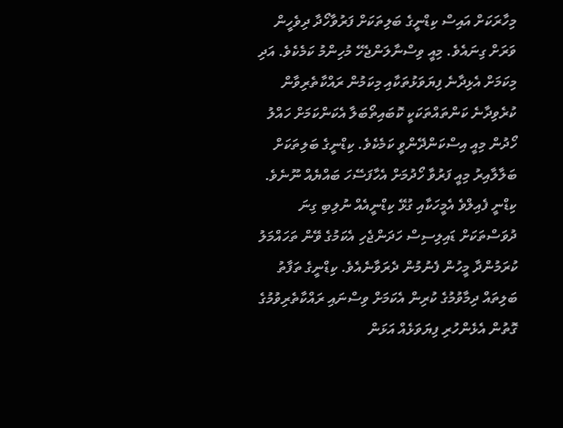މިހާރަކަށް އައިސް ކިޑްނީގެ ބަލިތަކަށް ފަރުވާހޯދާ ދިވެހީން ވަރަށް ގިނައެވެ. މިއީ ވިސްނާލަންޖެހޭ މުހިންމު ކަމެކެވެ. އަދި މިކަމަށް އެޅިދާނެ ފިޔަވަޅުތަކާއި މިކަމުން ރައްކާތެރިވާން ކުރެވިދާނެ ކަންތައްތަކަކީ ކޮބައިތޯބަލާ އެކަންކަމަށް ހައްލު ހޯދުން މިއީ އިސްކަންދޭންވީ ކަމެކެވެ. ކިޑްނީގެ ބަލިތަކަށް ބަލާލާއިރު މިއީ ފަރުވާ ހޯދުމަށް އެހާފަސޭހަ ބައްޔެއް ނޫނެވެ. ކިޑްނީ ފެއިލްވެ އެމީހަކާއި ގުޅޭ ކިޑްނީއެއް ނުލިބި ގިނަ ދުވަސްތަކަށް ޑައިލިސިސް ހަދަންޖެހި އެކަމުގެ ވޭން ތަހައްމަލު ކުރަމުންދާ މީހުން ފެނުމުން ދެރަވާނެއެވެ. ކިޑްނީގެ ތަފާތު ބަލިތައް ދިމާވުމުގެ ކުރިން އެކަމަށް ވިސްނައި ރައްކާތެރިވުމުގެ ގޮތުން އެޅެންހުރި ފިޔަވަޅެއް އަޅަން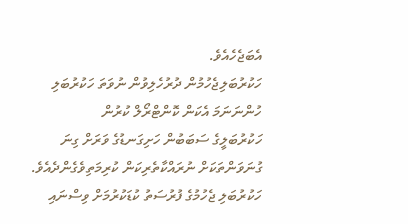އެބަޖެހެއެވެ.
ހަކުރުބަލިޖެހުމުން ދުރުހެލިވުން ނުވަތަ ހަކުރުބަލި ހުންނަނަމަ އެކަން ކޮންޓްރޯލް ކުރުން
ހަކުރުބަލީގެ ސަބަބުން ހަށިގަނޑުގެ ވަރަށް ގިނަ ގުނަވަންތަކަށް ނުރައްކާތެރިކަން ކުރިމަތިވެގެންދެއެވެ. ހަކުރުބަލި ޖެހުމުގެ ފުރުސަތު ކުޑަކުރުމަށް ވިސްނައި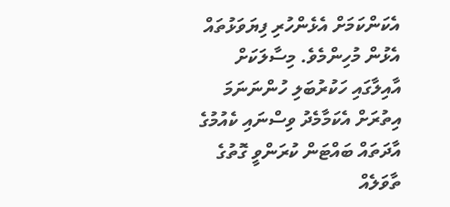އެކަންކަމަށް އެޅެންހުރި ފިޔަވަޅުތައް އެޅުން މުހިންމެވެ. މިސާލަކަށް އާއިލާގައި ހަކުރުބަލި ހުންނަނަމަ އިތުރަށް އެކަމާމެދު ވިސްނައި ކެއުމުގެ އާދަތައް ބައްޓަން ކުރަންވީ ގޮތުގެ ތާވަލެއް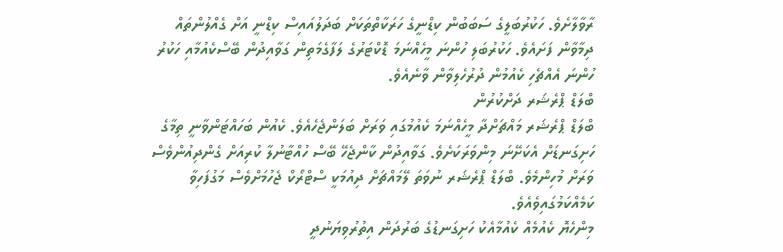ރާވާލާށެވެ. ހަކުރުބަލީގެ ސަބަބުން ކިޑްނީގެ ހަރަކާތްތަކަށް ބަދަލުއައިސް ކިޑްނީ އަށް ގެއްލުންތައް ދިމާވާން ފަށައެވެ. ހަކުރުބަލި ހުންނަ މީހެއްނަމަ ޑޮކްޓަރުގެ ލަފާގެމަތިން ގަވާއިދުން ބޭސްކެއުމާއި ހަކުރު ހުންނަ އެއްޗެހި ކެއުމުން ދުރުހެލިވާން ވާނެއެވެ.
ބްލަޑް ޕްރެޝަރ ދަށްކުރުން
ބްލަޑް ޕްރެޝަރ މައްޗަށްދާ މީހެއްނަމަ ކެއުމުގައި ވަރަށް ބަލަންޖެހެއެވެ. ކެއުން ބަހައްޓަންވާނީ ތިމާގެ ހަށިގަނޑަށް އެކަށޭނަ މިންވަރަކަށެވެ. ގަވާއިދުން ކާންޖެހޭ ބޭސް ހުއްޓާނުލާ ކުރިއަށް ގެންދިއުންވެސް ވަރަށް މުހިންމެވެ. ބްލަޑް ޕްރެޝަރ ނުވަތަ ލޭމައްޗަށް ދިއުމަކީ ސްޓްރޯކް ޖެހުމަށްވެސް މަގުފަހިވާ ކަމެއްކަމުގައިވެއެވެ.
މިންހެޔޮ ކެއުމެއް ކެއުމާއެކު ހަށިގަނޑުގެ ބަރުދަން އިތުރުވިޔަނުދީ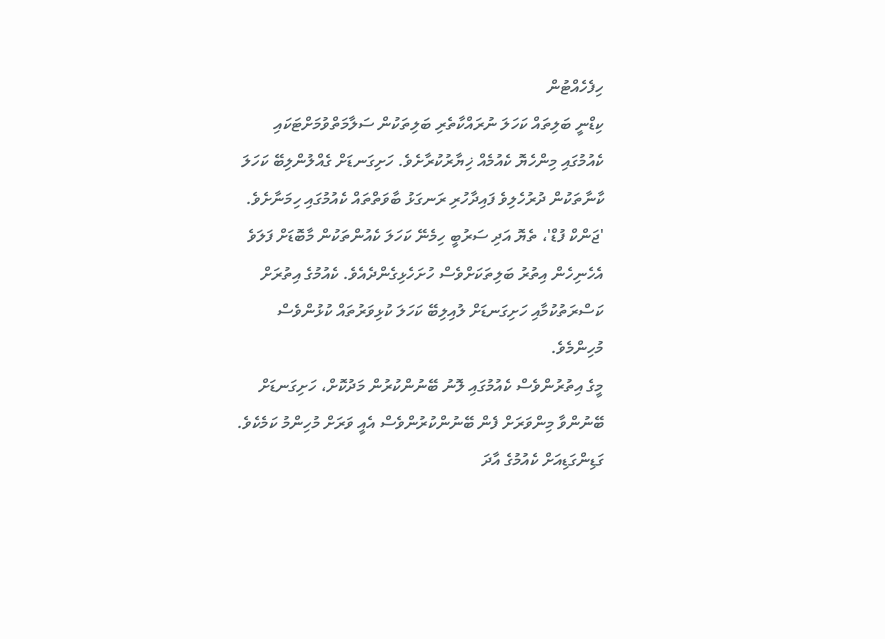ހިފެހެއްޓުން
ކިޑްނީ ބަލިތައް ކަހަލަ ނުރައްކާތެރި ބަލިތަކުން ސަލާމަތްވުމަށްޓަކައި ކެއުމުގައި މިންހެޔޮ ކެއުމެއް ޚިޔާރުކުރާށެވެ. ހަށިގަނޑަށް ގެއްލުންލިބޭ ކަހަލަ ކާނާތަކުން ދުރުހެލިވެ ފައިދާހުރި ރަނގަޅު ބާވަތްތައް ކެއުމުގައި ހިމަނާށެވެ. 'ޖަންކް ފުޑް'، ތެޔޮ އަދި ސަރުބީ ހިމެނޭ ކަހަލަ ކެއުންތަކުން މާބޮޑަށް ފަލަވެ އެހެނިހެން އިތުރު ބަލިތަކަށްވެސް ހުށަހެޅިގެންދެއެވެ. ކެއުމުގެ އިތުރަށް ކަސްރަތުކުމާއި ހަށިގަނޑަށް ލުއިލިބޭ ކަހަލަ ކުޅިވަރުތައް ކުޅުންވެސް މުހިންމެވެ.
މީގެ އިތުރުންވެސް ކެއުމުގައި ލޮނު ބޭނުންކުރުން މަދުކޮށް، ހަށިގަނޑަށް ބޭނުންވާ މިންވަރަށް ފެން ބޭނުންކުރުންވެސް އެއީ ވަރަށް މުހިންމު ކަމެކެވެ. ގަޑިންގަޑިއަށް ކެއުމުގެ އާދަ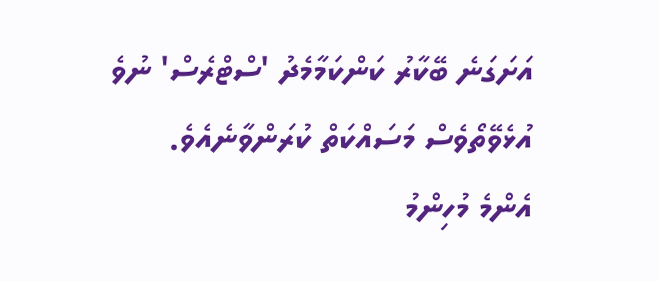އަށަގަނެ ބޭކާރު ކަންކަމާމެދު 'ސްޓްރެސް' ނުވެ އުޅެވޭތޯވެސް މަސައްކަތް ކުރަންވާނެއެވެ.
އެންމެ މުހިންމު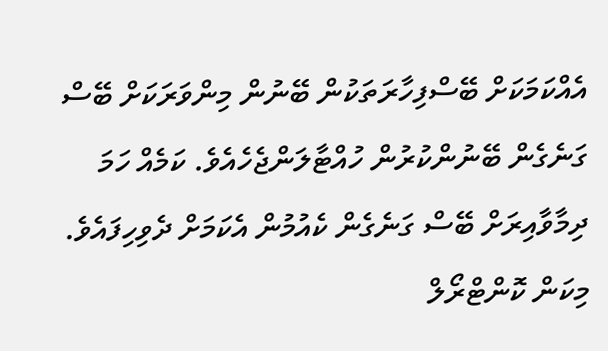އެއްކަމަކަށް ބޭސްފިހާރަތަކުން ބޭނުން މިންވަރަކަށް ބޭސް ގަނެގެން ބޭނުންކުރުން ހުއްޓާލަންޖެހެއެވެ. ކަމެއް ހަމަ ދިމާވާއިރަށް ބޭސް ގަނެގެން ކެއުމުން އެކަމަށް ދެވިހިފައެވެ. މިކަން ކޮންޓްރޯލް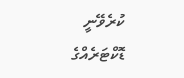ކުރެވޭނީ ޑޮކްޓަރެއްގެ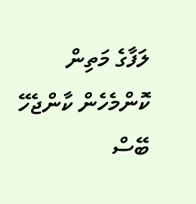ލަފާގެ މަތިން ކޮންމެހެން ކާންޖެހޭ ބޭސް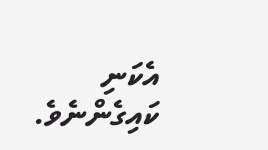އެކަނި ކައިގެންނެވެ.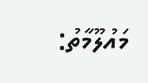މައުލޫމާތު: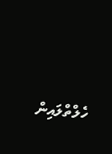ހެލްތްލައިން